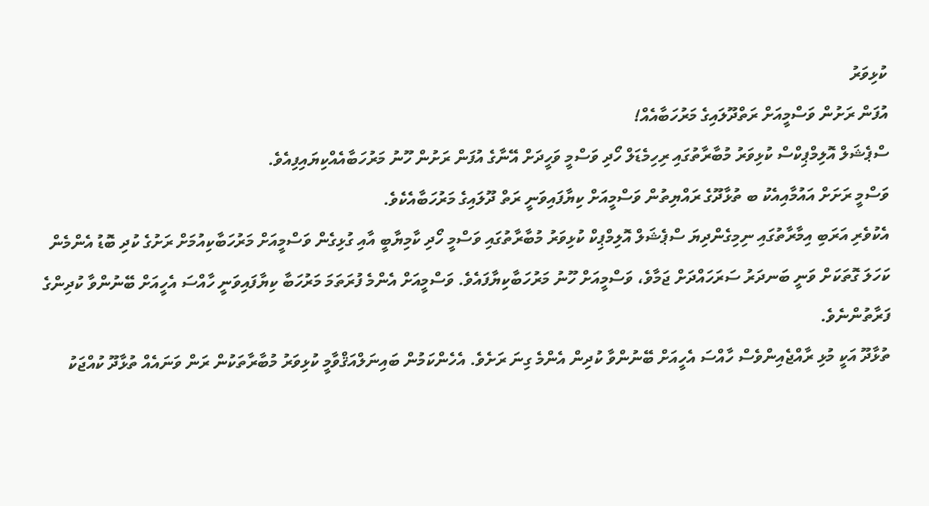ކުޅިވަރު
އުފަން ރަށުން ވަސްމީއަށް ރަތްދޫލައިގެ މަރުހަބާއެއް!
ސްޕެޝަލް އޮލިމްޕިކްސް ކުޅިވަރު މުބާރާތުގައި ރިހިމެޑަލް ހޯދި ވަސްމީ ވަހީދަށް އޭނާގެ އުފަން ރަށުން ހޫނު މަރުހަބާއެއްކިޔައިފިއެވެ.
ވަސްމީ ރަށަށް އައުމާއިއެކު ބ ތުޅާދޫގެ ރައްޔިތުން ވަސްމީއަށް ކިޔާފައިވަނީ ރަތް ދޫލައިގެ މަރުހަބާއެކެވެ.
އެކުވެރި އަރަބި އިމާރާތުގައި ނިމިގެންދިޔަ ސްޕެޝަލް އޮލިމްޕިކް ކުޅިވަރު މުބާރާތުގައި ވަސްމީ ހޯދި ކާމިޔާބީ އާއި ގުޅިގެން ވަސްމީއަށް މަރުހަބާކިއުމަށް ރަށުގެ ކުދި ބޮޑު އެންމެން ކަހަލަ ގޮތަކަށް ވަނީ ބަނދަރު ސަރަހައްދަށް ޖަމާވެ، ވަސްމީއަށް ހޫނު މަރުހަބާކިޔާފައެވެ. ވަސްމީއަށް އެންމެ ފުރަތަމަ މަރުހަބާ ކިޔާފައިވަނީ ހާއްސަ އެހީއަށް ބޭނުންވާ ކުދިންގެ ފަރާތުންނެވެ.
ތުޅާދޫ އަކީ މުޅި ރާއްޖެއިންވެސް ހާއްސަ އެހީއަށް ބޭނުންވާ ކުދިން އެންމެ ގިނަ ރަށެވެ. އެހެންކަމުން ބައިނަލްއަޤްވާމީ ކުޅިވަރު މުބާރާތަކުން ރަން ވަނައެއް ތުޅާދޫ ކުއްޖަކު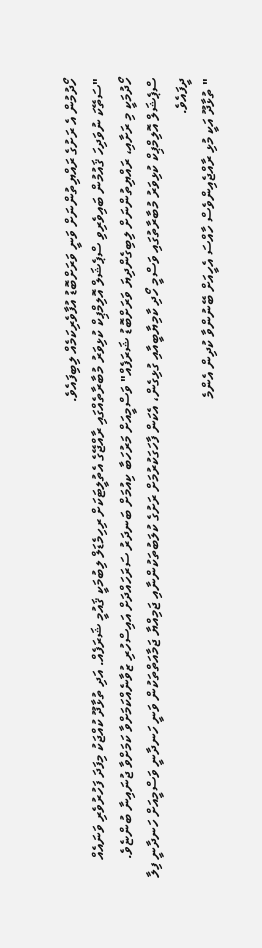ހޯދުމުން އެ ރަށުގެ ރައްޔިތުންނަށް ވަނީ ވަރަށްބޮޑު އުފާވެރިކަމެއް ލިބިފައެވެ.
"ސަތޭކަ ނުވަދިހަ ޤައުމުން ބައިވެރިވި ސްޕެޝަލް އޮލިމްޕިކް ކުޅިވަރު މުބާރާތެއްގައި ރާއްޖޭގެ އެތުލީޓަކަށް ރިހިމެޑަލް ލިބުމަކީ ޤައުމީ ޝަރަފެއް. އަދި ތުޅާދޫ ކުއްޖަކު މިފަދަ ފަހުރުވެރި ވަނައެއް ހޯދުމަކީ މި ރަށާއި، ރައްޔިތުންނަށް ލިބިގެންދިޔަ ވަރަށްބޮޑު ޝަރަފެއް" ވަސްމީއަށް މަރުހަބާ ކިއުމަށް ބަނދަރު ސަރަހައްދަށް އައިސްހުރި ޒުވާނެއްކަމަށްވާ ކަމަށްވާ ޖުނައިނާ ބުންޏެވެ.
ސްޕެޝަލް އޮލިމްޕިކް ކުޅިވަރު މުބާރާތުގައި ވަސްމީ ހޯދި ކާމިޔާބީއާއި ގުޅިގެން، އެކަން ފާހަގަކުރުމަށް ރަށުގެ ކުލަބުތަކުންނާއި ޖަމިއްޔާ ޖަމާއަތްތަކުން ވަނީ ހަނދާނީ ވަސްމީއަށް ހަނދާނީ ފިލާ ދީފައެވެ.
" ތުޅާދޫ އަކީ މުޅި ރާއްޖެއިންވެސް ހާއްސަ އެހީއަށް ބޭނުންވާ ކުދިން އެންމެ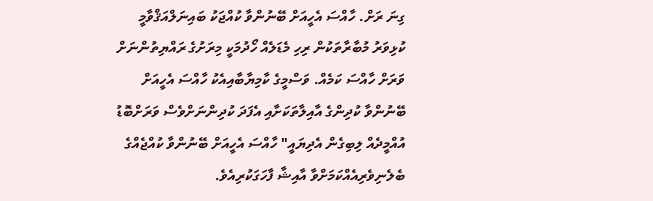ގިނަ ރަށް. ހާއްސަ އެހީއަށް ބޭނުންވާ ކުއްޖަކު ބައިނަލްއަޤްވާމީ ކުޅިވަރު މުބާރާތަކުން ރިހި މެޑަލެއް ހޯދުމަކީ މިރަށުގެ ރައްޔިތުންނަށް ވަރަށް ހާއްސަ ކަމެއް. ވަސްމީގެ ކާމިޔާބާއިއެކު ހާއްސަ އެހީއަށް ބޭނުންވާ ކުދިންގެ އާއިލާތަކަށާއި އެފަދަ ކުދިންނަށްވެސް ވަރަށްބޮޑު އުއްމީދެއް ލިބިގެން އެދިޔައީ" ހާއްސަ އެހީއަށް ބޭނުންވާ ކުއްޖެއްގެ ބެލެނިވެރިއެއްކަމަށްވާ އާއިޝާ ފާހަގަކުރިއެވެ.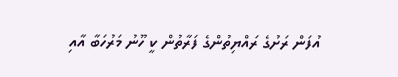އުފަން ރަށުގެ ރައްޔިތުންގެ ފަރާތުން ކީ ހޫނު މަރުހަބާ އާއި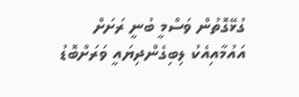ގުޅޭގޮތުން ވަސްމީ ބުނީ ރަށަށް އައުމާއިއެކު ލިބިގެންދިޔައީ ވަރަށްބޮޑު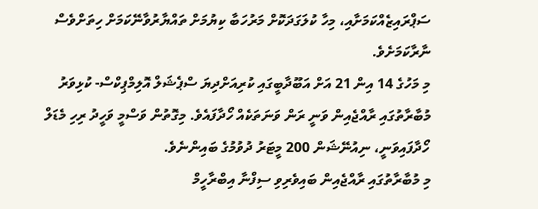ސަޕްރައިޒެއްކަމަށާއި، މިހާ ކުލަގަދަކޮށް މަރުހަބާ ކިޔުމަށް ތައްޔާރުވާނޭކަމަށް ހިތަށްވެސް ނާރާކަމަށެވެ.
މި މަހުގެ 14 އިން 21 އަށް އަބޫދާބީގައި ކުރިއަށްދިޔަ ސްޕެޝަލް އޮލިމްޕިކްސް- ކުޅިވަރު މުބާރާތުގައި ރާއްޖެއިން ވަނީ ރަން ވަނަތަކެއް ހޯދާފައެވެ. މިގޮތުން ވަސްމީ ވަހީދު ރިހި މެޑަލް ހޯދާފައިވަނީ، ނިއުނޭޝަން 200 މީޓަރު ދުވުމުގެ ބައިންނެވެ.
މި މުބާރާތުގައި ރާއްޖެއިން ބައިވެރިވި ސިފްނާ އިބްރާހީމް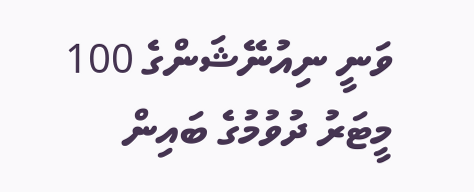ވަނީ ނިއުނޭޝަންގެ 100 މީޓަރު ދުވުމުގެ ބައިން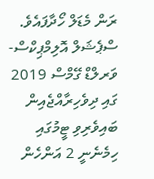ރަން މެޑަލް ހޯދާފައެވެ.
ސްޕެޝަލް އޮލިމްޕިކްސް- ވަރލްޑް ގޭމްސް 2019 ގައި ދިވެހިރާއްޖެއިން ބައިވެރިވި ޓީމުގައި ހިމެނެނީ 2 އަންހެން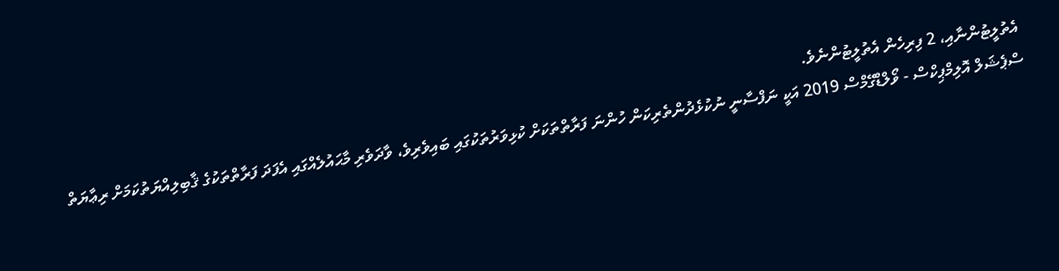އެތުލީޓުންނާއި، 2 ފިރިހެން އެތުލީޓުންނެވެ.
ސްޕެޝަލް އޮލިމްޕިކްސް - ވޯލްޑްގޭމްސް 2019 އަކީ ނަފްސާނީ ނުކުޅެދުންތެރިކަން ހުންނަ ފަރާތްތަކަށް ކުޅިވަރުތަކުގައި ބައިވެރިވެ، ވާދަވެރި މާޙައުލެއްގައި އެފަދަ ފަރާތްތަކުގެ ޤާބިލިއްޔަތުކަމަށް ރިޢާޔަތް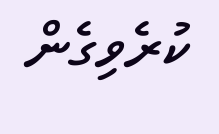ކުރެވިގެން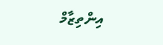އިންތިޒާމް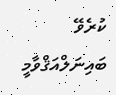ކުރެވޭ ބައިނަލްއަޤްވާމީ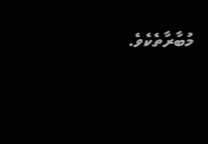މުބާރާތެކެވެ.